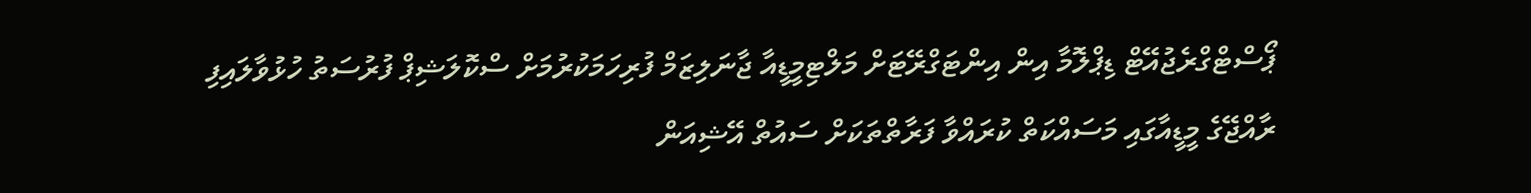ޕޯސްޓްގްރެޖުއޭޓް ޑިޕްލޮމާ އިން އިންޓަގްރޭޓަށް މަލްޓިމީޑީއާ ޖާނަލިޒަމް ފުރިހަމަކުރުމަށް ސްކޮލަޝިޕް ފުރުސަތު ހުޅުވާލައިފި
ރާއްޖޭގެ މީޑީއާގައި މަސައްކަތް ކުރައްވާ ފަރާތްތަކަށް ސައުތް އޭޝިއަން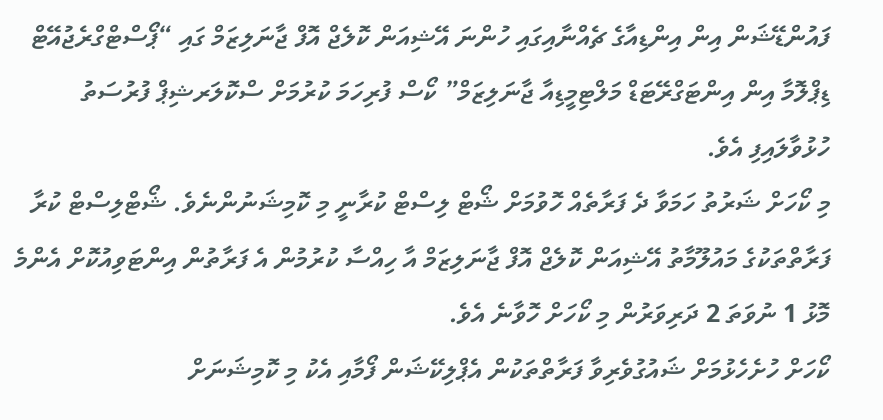ފައުންޑޭޝަން އިން އިންޑިއާގެ ޗެއްނާއިގައި ހުންނަ އޭޝިއަން ކޮލެޖް އޮފް ޖާނަލިޒަމް ގައި “ޕޯސްޓްގްރެޖުއޭޓް ޑިޕްލޮމާ އިން އިންޓަގްރޭޓަޑް މަލްޓިމީޑިއާ ޖާނަލިޒަމް” ކޯސް ފުރިހަމަ ކުރުމަށް ސްކޮލަރޝިޕް ފުރުސަތު ހުޅުވާލައިފި އެވެ.
މި ކޯހަށް ޝަރުތު ހަމަވާ ދެ ފަރާތެއް ހޮވުމަށް ޝޯޓް ލިސްޓް ކުރާނީ މި ކޮމިޝަނުންނެވެ. ޝޯޓްލިސްޓް ކުރާ ފަރާތްތަކުގެ މައުލޫމާތު އޭޝިއަން ކޮލެޖް އޮފް ޖާނަލިޒަމް އާ ހިއްސާ ކުރުމުން އެ ފަރާތުން އިންޓަވިއުކޮށް އެންމެ މޮޅު 1 ނުވަތަ 2 ދަރިވަރުން މި ކޯހަށް ހޮވާނެ އެވެ.
ކޯހަށް ހުށެހެޅުމަށް ޝައުގުވެރިވާ ފަރާތްތަކުން އެޕްލިކޭޝަން ފޯމާއި އެކު މި ކޮމިޝަނަށް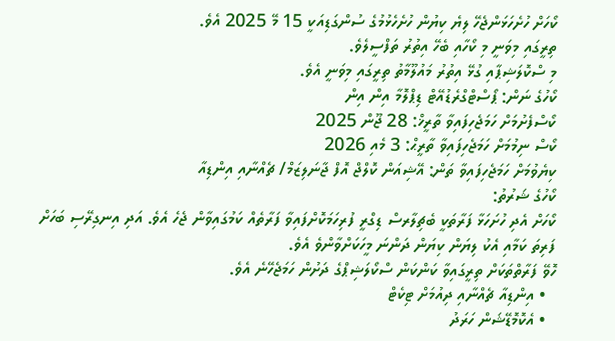ކޯހަށް ހުށެހަޅަންޖެހޭ ލިޔެ ކިޔުން ހުށެހެޅުމުގެ ސުންގަޑިއަކީ 15 މޭ 2025 އެވެ.
ތިރީގައި މިވަނީ މި ކޯހާއި ބެހޭ އިތުރު ތަފްސީލެވެ.
މި ސްކޮލަޝިޕާއި ގުޅޭ އިތުރު މައުލޫމާތު ތިރީގައި މިވަނީ އެވެ.
ކޯހުގެ ނަން: ޕޯސްޓްގްރެޑުއޭޓް ޑިޕްލޮމާ އިން އިން
ކޯސްފެށުމަށް ހަމަޖެހިފައިވާ ތާރީޚް: 28 ޖޫން 2025
ކޯސް ނިމުމަށް ހަމަޖެހިފައިވާ ތާރީޙް: 3 މެއި 2026
ކިޔެވުމަށް ހަމަޖެހިފައިވާ ތަން: އޭޝިއަން ކޮލްޖް އޮފް ޖާނަލިޒަމް/ ޗެއްނާއި އިންޑިއާ
ކޯހުގެ ޝަރުތު:
ކޯހަށް އެދި ހުށަހަޅާ ފަރާތަކީ ބެޗިލާރސް ޑިގްރީ ފުރިހަމަކޮށްފައިވާ ފަރާތެއް ކަމުގައިވާން ޖެހެ އެވެ. އަދި އިނގިރޭސި ބަހަށް ފަރިތަ ކަމާއި އެކު ލިޔަން ކިޔަން ދަންނަ މީހަކަށްވާންވެ އެވެ.
ހޮވޭ ފަރާތްތަކަށް ތިރީގައިވާ ކަންކަން ސްކޯލަޝިޕްގެ ދަށުން ހަމަޖެހޭނެ އެވެ.
  • އިންޑިއާ ޗެއްނާއި ދިއުމަށް ޓިކެޓް
  • އެކޮމޮޑޭޝަން ހަރަދު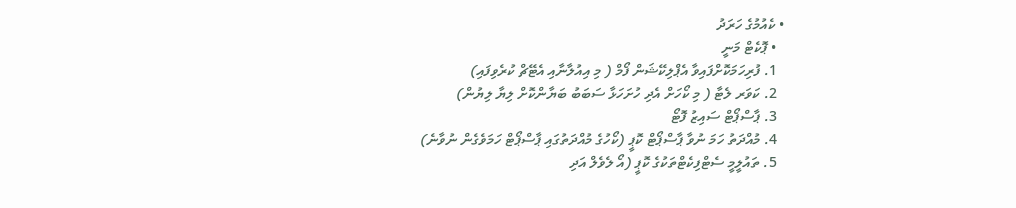• ކެއުމުގެ ހަރަދު
  • ޕޮކެޓް މަނީ
  1. ފުރިހަމަކޮށްފައިވާ އެޕްލިކޭޝަން ފޯމް ( މި އިއުލާނާއި އެޓޭޗް ކުރެވިފައި)
  2. ކަވަރ ލެޓާ ( މި ކޯހަށް އެދި ހުށަހަޅާ ސަބަބު ބަޔާންކޮށް ލިޔާ ލިޔުން)
  3. ޕާސްޕޯޓް ސައިޒު ފޮޓޯ
  4. މުއްދަތު ހަމަ ނުވާ ޕާސްޕޯޓް ކޮޕީ (ކޯހުގެ މުއްދަތުގައި ޕާސްޕޯޓް ހަމަވެގެން ނުވާނެ)
  5. ތައުލީމީ ސެޓްފިކެޓްތަކުގެ ކޮޕީ (އޯ ލެވެލް އަދި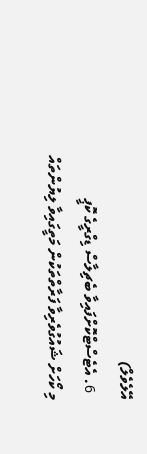އޭލެވެލް)
  6. އެޓެސްޓްކޮށްފައިވާ ބެޗިލާސް ޑިގްރީގެ ކޮޕީ
މި ކޯހަށް ޝައުގުވެރިވާ ފަރާތްތަކުން މަތީގައިވާ ލިޔުންތައް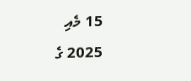15 މެއި 2025 ގެ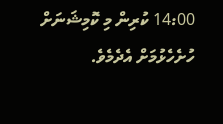14:00 ކުރިން މި ކޮމިޝަނަށް ހުށެހެޅުމަށް އެދެމެވެ.